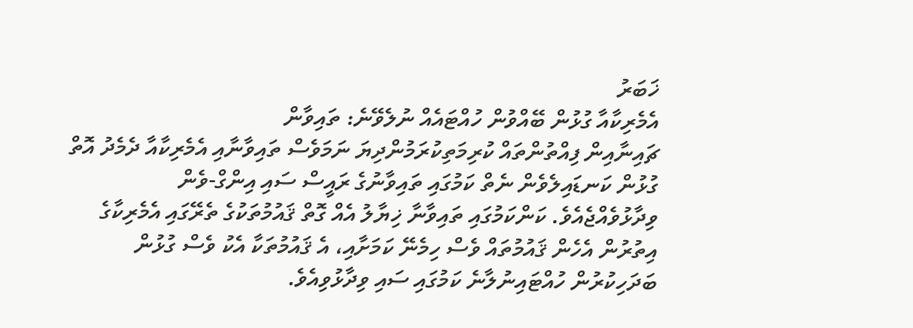ޚަބަރު
އެމެރިކާއާ ގުޅުން ބޭއްވުން ހުއްޓައެއް ނުލެވޭނެ: ތައިވާން
ޗައިނާއިން ފިއްތުންތައް ކުރިމަތިކުރަމުންދިޔަ ނަމަވެސް ތައިވާނާއި އެމެރިކާއާ ދެމެދު އޮތް ގުޅުން ކަނޑައިލެވެން ނެތް ކަމުގައި ތައިވާނުގެ ރައީސް ސައި އިންގް-ވެން ވިދާޅުވެއްޖެއެވެ. ކަންކަމުގައި ތައިވާނާ ޚިޔާލު އެއް ގޮތް ޤައުމުތަކުގެ ތެރޭގައި އެމެރިކާގެ އިތުރުން އެހެން ޤައުމުތައް ވެސް ހިމެނޭ ކަމަށާއި، އެ ޤައުމުތަކާ އެކު ވެސް ގުޅުން ބަދަހިކުރުން ހުއްޓައިނުލާނެ ކަމުގައި ސައި ވިދާޅުވިއެވެ.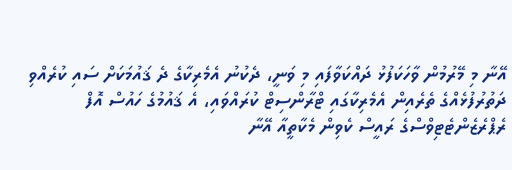އޭނާ މި މޭރުމުން ވާހަކަފުޅު ދައްކަވާފައި މި ވަނީ، ދެކުނު އެމެރިކާގެ ދެ ޤައުމަކަށް ސައި ކުރެއްވި ދަތުރުފުޅެއްގެ ތެރެއިން އެމެރިކާގައި ޓްރާންސިޓް ކުރައްވައި، އެ ޤައުމުގެ ހައުސް އޮފް ރެޕްރެޒެންޓެޓިވްސްގެ ރައީސް ކެވިން މެކާތީއާ އޭނާ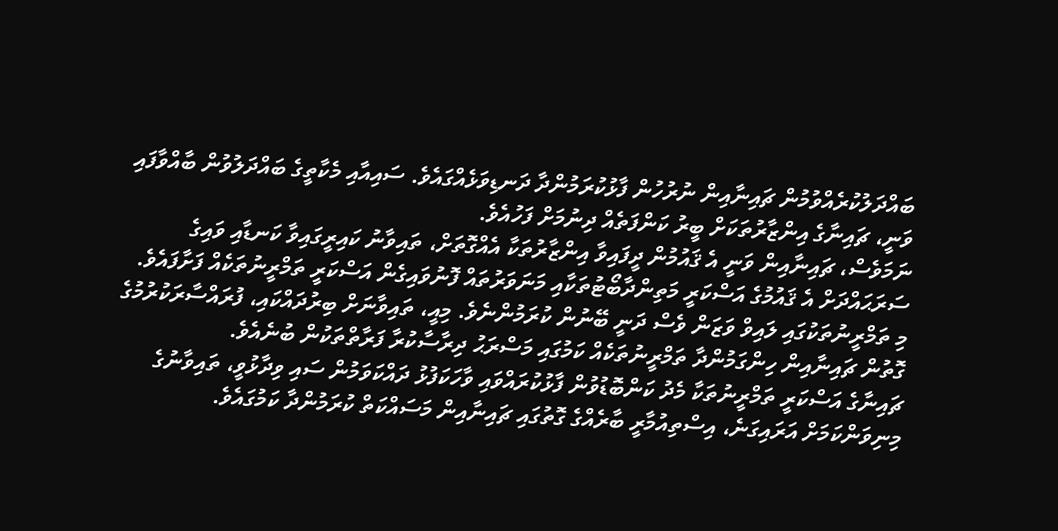ބައްދަލުކުރެއްވުމުން ޗައިނާއިން ނުރުހުން ފާޅުކުރަމުންދާ ދަނޑިވަޅެއްގައެވެ. ސައިއާއި މެކާތީގެ ބައްދަލުވުން ބާއްވާފައި ވަނީ، ޗައިނާގެ އިންޒާރުތަކަށް ބީރު ކަންފަތެއް ދިނުމަށް ފަހުއެވެ.
ނަމަވެސް، ޗައިނާއިން ވަނީ އެ ޤައުމުން ދީފައިވާ އިންޒާރުތަކާ އެއްގޮތަށް، ތައިވާނު ކައިރީގައިވާ ކަނޑާއި ވައިގެ ސަރަޙައްދަށް އެ ޤައުމުގެ އަސްކަރީ މަތިންދާބޯޓުތަކާއި މަނަވަރުތައް ފޮނުވައިގެން އަސްކަރީ ތަމްރީނުތަކެއް ފަށާފައެވެ. މި ތަމްރީނުތަކުގައި ލައިވް ވަޒަން ވެސް ދަނީ ބޭނުން ކުރަމުންނެވެ. މިއީ، ތައިވާނަށް ބިރުދައްކައި، ފުރައްސާރަކުރުމުގެ ގޮތުން ޗައިނާއިން ހިންގަމުންދާ ތަމްރީނުތަކެއް ކަމުގައި މަސްރަޙު ދިރާސާކުރާ ފަރާތްތަކުން ބުނެއެވެ.
ޗައިނާގެ އަސްކަރީ ތަމްރީނުތަކާ މެދު ކަންބޮޑުވުން ފާޅުކުރައްވައި ވާހަކަފުޅު ދައްކަވަމުން ސައި ވިދާޅުވީ، ތައިވާނުގެ މިނިވަންކަމަށް އަރައިގަނެ، އިސްތިއުމާރީ ބާރެއްގެ ގޮތުގައި ޗައިނާއިން މަސައްކަތް ކުރަމުންދާ ކަމުގައެވެ.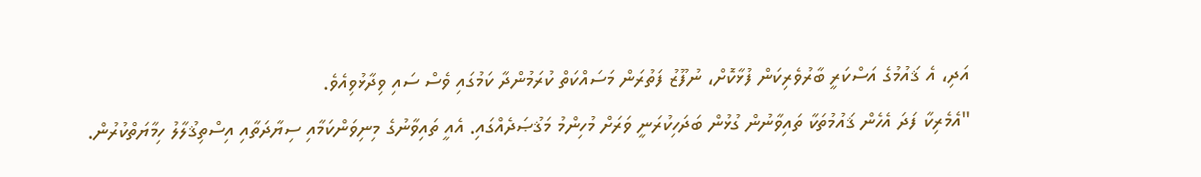އަދި، އެ ޤައުމުގެ އަސްކަރީ ބާރުވެރިކަން ފުޅާކޮށް، ނުފޫޒު ފަތުރަން މަސައްކަތް ކުރަމުންދާ ކަމުގައި ވެސް ސައި ވިދާޅުވިއެވެ.
"އެމެރިކާ ފަދަ އެހެން ޤައުމުތަކާ ތައިވާނުން ގުޅުން ބަދަހިކުރަނީ ވަރަށް މުހިންމު މަޤުޞަދެއްގައި. އެއީ ތައިވާނުގެ މިނިވަންކަމާއި ސިޔާދަތާއި އިސްތިޤުލާލު ހިމާޔަތްކުރުން.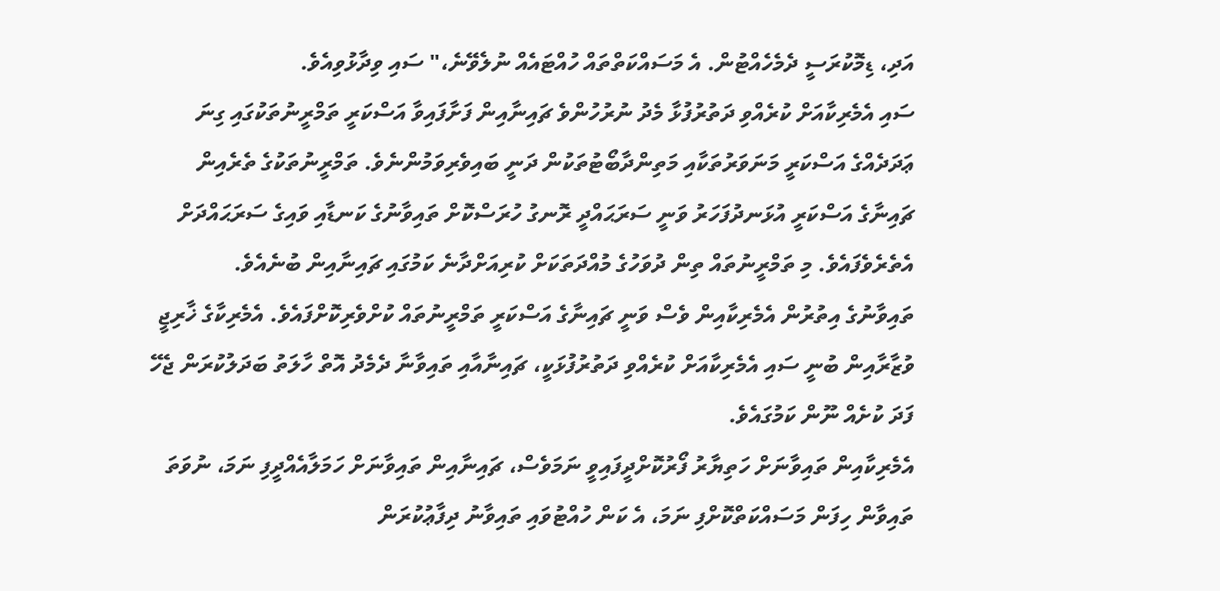އަދި، ޑިމޮކުރަސީ ދެމެހެއްޓުން. އެ މަސައްކަތްތައް ހުއްޓައެއް ނުލެވޭނެ،" ސައި ވިދާޅުވިއެވެ.
ސައި އެމެރިކާއަށް ކުރެއްވި ދަތުރުފުޅާ މެދު ނުރުހުންވެ ޗައިނާއިން ފަށާފައިވާ އަސްކަރީ ތަމްރީނުތަކުގައި ގިނަ ޢަދަދެއްގެ އަސްކަރީ މަނަވަރުތަކާއި މަތިންދާބޯޓުތަކުން ދަނީ ބައިވެރިވަމުންނެވެ. ތަމްރީނުތަކުގެ ތެރެއިން ޗައިނާގެ އަސްކަރީ އުޅަނދުފަހަރު ވަނީ ސަރަޙައްދީ ރޮނގު ހުރަސްކޮށް ތައިވާނުގެ ކަނޑާއި ވައިގެ ސަރަޙައްދަށް އެތެރެވެފައެވެ. މި ތަމްރީނުތައް ތިން ދުވަހުގެ މުއްދަތަކަށް ކުރިއަށްދާނެ ކަމުގައި ޗައިނާއިން ބުނެއެވެ.
ތައިވާނުގެ އިތުރުން އެމެރިކާއިން ވެސް ވަނީ ޗައިނާގެ އަސްކަރީ ތަމްރީނުތައް ކުށްވެރިކޮށްފައެވެ. އެމެރިކާގެ ޚާރިޖީ ވުޒާރާއިން ބުނީ ސައި އެމެރިކާއަށް ކުރެއްވި ދަތުރުފުޅަކީ، ޗައިނާއާއި ތައިވާނާ ދެމެދު އޮތް ހާލަތު ބަދަލުކުރަން ޖެހޭ ފަދަ ކުށެއް ނޫން ކަމުގައެވެ.
އެމެރިކާއިން ތައިވާނަށް ހަތިޔާރު ފޯރުކޮށްދީފައިވީ ނަމަވެސް، ޗައިނާއިން ތައިވާނަށް ހަމަލާއެއްދީފި ނަމަ، ނުވަތަ ތައިވާން ހިފަން މަސައްކަތްކޮށްފި ނަމަ، އެ ކަން ހުއްޓުވައި ތައިވާނު ދިފާޢުކުރަން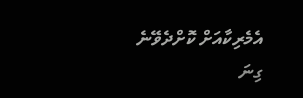އެމެރިކާއަށް ކޮށްދެވޭނެ ގިނަ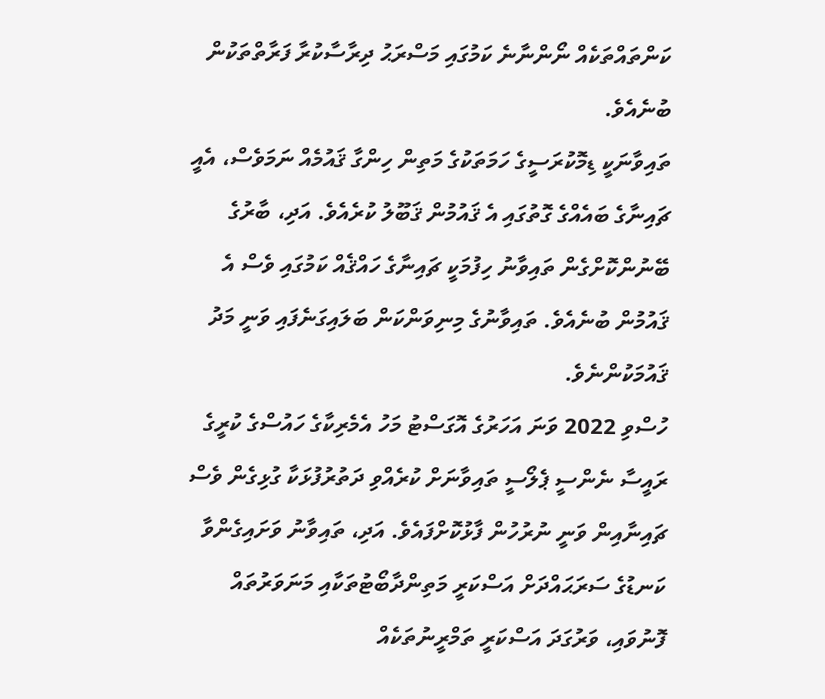ކަންތައްތަކެއް ނޯންނާނެ ކަމުގައި މަސްރަޙު ދިރާސާކުރާ ފަރާތްތަކުން ބުނެއެވެ.
ތައިވާނަކީ ޑިމޮކުރަސީގެ ހަމަތަކުގެ މަތިން ހިންގާ ޤައުމެއް ނަމަވެސް، އެއީ ޗައިނާގެ ބައެއްގެ ގޮތުގައި އެ ޤައުމުން ޤަބޫލު ކުރެއެވެ. އަދި، ބާރުގެ ބޭނުންކޮށްގެން ތައިވާނު ހިފުމަކީ ޗައިނާގެ ހައްޤެއް ކަމުގައި ވެސް އެ ޤައުމުން ބުނެއެވެ. ތައިވާނުގެ މިނިވަންކަން ބަލައިގަނެފައި ވަނީ މަދު ޤައުމަކުންނެވެ.
ހުސްވި 2022 ވަނަ އަހަރުގެ އޮގަސްޓު މަހު އެމެރިކާގެ ހައުސްގެ ކުރީގެ ރައީސާ ނެންސީ ޕެލޯސީ ތައިވާނަށް ކުރެއްވި ދަތުރުފުޅަކާ ގުޅިގެން ވެސް ޗައިނާއިން ވަނީ ނުރުހުން ފާޅުކޮށްފައެވެ. އަދި، ތައިވާނު ވަށައިގެންވާ ކަނޑުގެ ސަރަޙައްދަށް އަސްކަރީ މަތިންދާބޯޓުތަކާއި މަނަވަރުތައް ފޮނުވައި، ވަރުގަދަ އަސްކަރީ ތަމްރީނުތަކެއް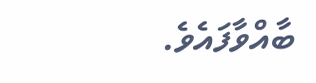ބާއްވާފައެވެ.